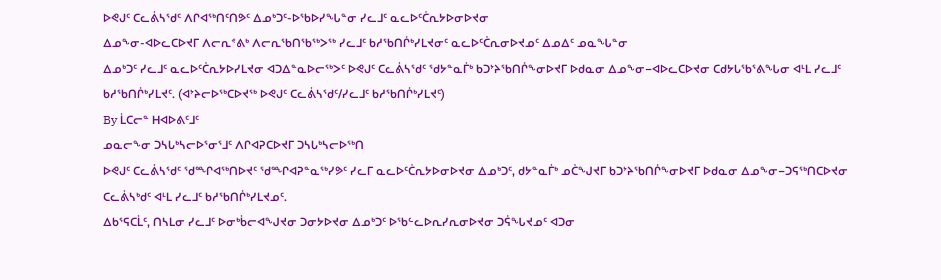ᐅᕙᒍᑦ ᑕᓚᕖᓴᕐᑯᑦ ᐱᒋᐊᖅᑎᑦᑎᕗᑦ ᐃᓄᒃᑐᑦ-ᐅᖃᐅᓯᖓᓐᓂ ᓯᓚᒧᑦ ᓇᓚᐅᑦᑖᕆᔭᐅᓂᐅᔪᓂ
ᐃᓄᖕᓂ-ᐊᐅᓚᑕᐅᔪᒥ ᐱᓕᕆᕝᕕᒃ ᐱᓕᕆᖃᑎᖃᖅᐳᖅ ᓯᓚᒧᑦ ᑲᓱᖃᑎᒌᒃᓯᒪᔪᓂᑦ ᓇᓚᐅᑦᑖᕆᓂᐅᔪᓄᑦ ᐃᓄᐃᑦ ᓄᓇᖓᓐᓂ
ᐃᓄᒃᑐᑦ ᓯᓚᒧᑦ ᓇᓚᐅᑦᑖᕆᔭᐅᓯᒪᔪᓂ ᐊᑐᐃᓐᓇᐅᓕᖅᐳᑦ ᐅᕙᒍᑦ ᑕᓚᕖᓴᕐᑯᑦ ᖁᔭᓐᓇᒦᒃ ᑲᑐᔾᔨᖃᑎᒌᖕᓂᐅᔪᒥ ᐅᑯᓇᓂ ᐃᓄᖕᓂ−ᐊᐅᓚᑕᐅᔪᓂ ᑕᑯᔭᒐᖃᕐᕕᖓᓂ ᐊᒻᒪ ᓯᓚᒧᑦ ᑲᓱᖃᑎᒌᒃᓯᒪᔪᑦ. (ᐊᔾᔨᓕᐅᖅᑕᐅᔪᖅ ᐅᕙᒍᑦ ᑕᓚᕖᓴᕐᑯᑦ/ᓯᓚᒧᑦ ᑲᓱᖃᑎᒌᒃᓯᒪᔪᑦ)
By ᒫᑕᓕᓐ ᕼᐊᐅᕕᑦᒧᑦ
ᓄᓇᓕᖕᓂ ᑐᓴᒐᒃᓴᓕᐅᕐᓂᕐᒧᑦ ᐱᒋᐊᕈᑕᐅᔪᒥ ᑐᓴᒐᒃᓴᓕᐅᖅᑎ
ᐅᕙᒍᑦ ᑕᓚᕖᓴᕐᑯᑦ ᖁᙱᐊᖅᑎᐅᔪᑦ ᖁᙱᐊᕈᓐᓇᖅᓯᕗᑦ ᓯᓚᒥ ᓇᓚᐅᑦᑖᕆᔭᐅᓂᐅᔪᓂ ᐃᓄᒃᑐᑦ, ᑯᔭᓐᓇᒦᒃ ᓄᑖᖑᔪᒥ ᑲᑐᔾᔨᖃᑎᒌᖕᓂᐅᔪᒥ ᐅᑯᓇᓂ ᐃᓄᖕᓂ−ᑐᕋᖅᑎᑕᐅᔪᓂ ᑕᓚᕖᓴᒃᑯᑦ ᐊᒻᒪ ᓯᓚᒧᑦ ᑲᓱᖃᑎᒌᒃᓯᒪᔪᓄᑦ.
ᐃᑲᕐᕋᑕᒫᑦ, ᑎᓴᒪᓂ ᓯᓚᒧᑦ ᐅᓂᒃᑳᓕᐊᖑᔪᓂ ᑐᓂᔭᐅᔪᓂ ᐃᓄᒃᑐᑦ ᐅᖃᓪᓚᐅᕆᓯᕆᓂᐅᔪᓂ ᑐᕌᖓᔪᓄᑦ ᐊᑐᓂ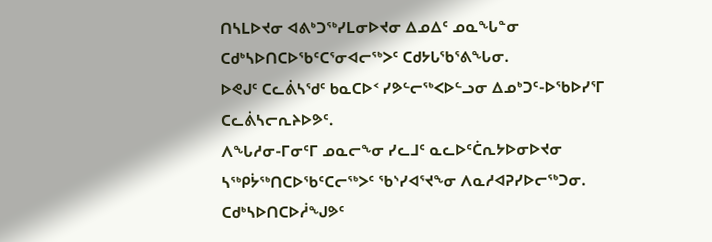ᑎᓴᒪᐅᔪᓂ ᐊᕕᒃᑐᖅᓯᒪᓂᐅᔪᓂ ᐃᓄᐃᑦ ᓄᓇᖓᓐᓂ ᑕᑯᒃᓴᐅᑎᑕᐅᖃᑦᑕᕐᓂᐊᓕᖅᐳᑦ ᑕᑯᔭᒐᖃᕐᕕᖓᓂ.
ᐅᕙᒍᑦ ᑕᓚᕖᓴᕐᑯᑦ ᑲᓇᑕᐅᑉ ᓯᕗᓪᓕᖅᐸᐅᓪᓗᓂ ᐃᓄᒃᑐᑦ-ᐅᖃᐅᓯᕐᒥ ᑕᓚᕖᓴᓕᕆᔨᐅᕗᑦ.
ᐱᖓᓱᓂ-ᒥᓂᑦᒥ ᓄᓇᓕᖕᓂ ᓯᓚᒧᑦ ᓇᓚᐅᑦᑖᕆᔭᐅᓂᐅᔪᓂ ᓴᖅᑭᔮᖅᑎᑕᐅᖃᑦᑕᓕᖅᐳᑦ ᖃᔅᓯᐊᕐᔪᖕᓂ ᐱᓇᓱᐊᕈᓯᐅᓕᖅᑐᓂ. ᑕᑯᒃᓴᐅᑎᑕᐅᓲᖑᕗᑦ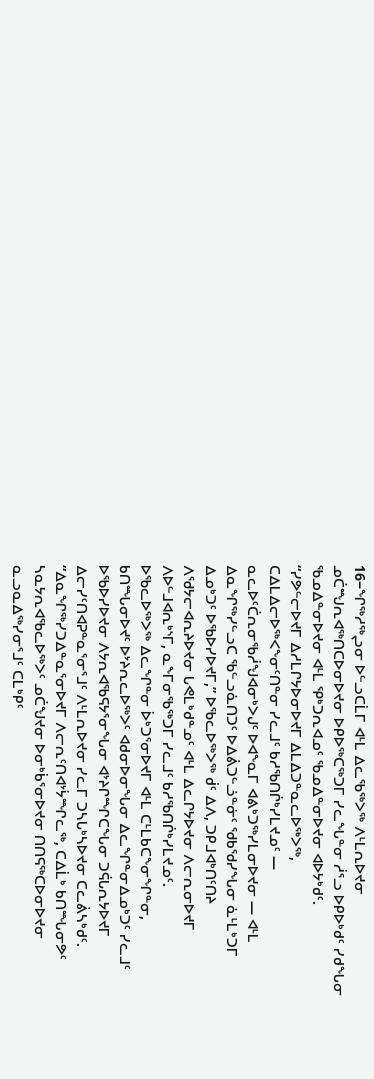16−ᖏᖅᓱᖅᖢᓂ ᐅᓪᓗᑕᒫᒥ ᐊᒻᒪ ᐃᓚᖃᖅᐳᖅ ᐱᒻᒪᕆᐅᔪᓂ ᓄᑖᙳᕆᐊᖅᑎᑕᐅᓂᐅᔪᓂ ᐅᑭᐅᖅᑕᖅᑐᒥ ᓯᓚᖓᓐᓂ ᓲᕐᓗ ᐅᑭᐅᒃᑯᑦ ᓯᑯᖓᓂ ᖃᓄᐃᓐᓂᐅᔪᓂ ᐊᒻᒪ ᕿᒃᑐᕆᐊᓄᑦ ᖃᓄᐃᓐᓂᐅᔪᓂ ᐊᐅᔭᒃᑯᑦ.
“ᓯᕗᓪᓕᐅᔪᒥ ᐃᓱᒪᒋᔭᐅᓂᐅᔪᒥ ᐃᒪᐃᑐᓐᓇᓚᐅᖅᐳᖅ, ᑕᐃᒪᐃᓕᐅᖅᐸᖕᓂᑦᑎᓐᓂ ᓯᓚᒧᑦ ᑲᓱᖃᑎᒌᒃᓯᒪᔪᓄᑦ — ᓇᓚᐅᑦᑖᕆᓂᖃᓲᖑᐊᓂᒃᐳᒍᑦ ᐅᐊᖕᓇᒥ ᐊᕕᒃᑐᖅᓯᒪᓂᐅᔪᓂ — ᐊᒻᒪ ᐃᓇᖏᖅᓯᓪᓗᑕ ᖃᓪᓗᓈᑎᑐᑦ ᐅᐃᕖᑐᓪᓘᓐᓃᑦ ᖁᑲᖁᓯᖓᓂ ᓈᒻᒪᒃᑐᒥ ᐃᓄᒃᑐᑦ ᐅᖃᐅᓯᐅᔪᒥ,” ᐅᖃᓚᐅᖅᐳᖅ ᑰᑦ ᐃᐱ, ᑐᑭᒧᐊᒃᑎᑦᑎᔨ ᐱᖁᔭᓕᐊᕆᔨᐅᔪᓂ ᒐᕙᒪᒃᑯᓐᓄᑦ ᐊᒻᒪ ᐃᓚᒋᔭᐅᔪᓂ ᐱᓕᕆᓂᐅᔪᒥ ᐱᐅᓪᒧᐊᕆᒃᔅᒥ, ᓇᖕᒥᓂᖃᖅᑐᒥ ᓯᓚᒧᑦ ᑲᓱᖃᑎᒌᒃᓯᒪᔪᓄᑦ.
ᐅᖃᓚᐅᖅᐳᖅ ᐃᓚᖏᓐᓂ ᐆᒃᑐᕐᓂᐅᔪᒥ ᐊᒻᒪ ᑕᒻᒪᑲᑕᖕᓂᖏᓐᓂ, ᑲᑎᙵᓂᐅᔪᑦ ᐅᔾᔨᕆᓚᐅᖅᐳᑦ ᐊᑯᓂᐅᓂᖓᓂ ᐃᓚᖏᓐᓂᐃᓄᒃᑐᑦ ᓯᓚᒧᑦ ᐅᖃᐅᓯᐅᔪᓂ ᐱᔭᕆᐊᖃᕋᔭᕐᓂᖓᓂ ᐊᔾᔨᒋᙱᑕᖓᓂ ᑐᕌᒐᕆᔭᐅᔪᒥ ᐃᓕᓯᑦᑎᐊᕈᓐᓇᕐᓂᕐᒧᑦ ᐱᒻᒪᕆᐅᔪᓂ ᓯᓚᒥ ᑐᓴᒐᒃᓴᐅᔪᓂ ᑕᓚᕖᓴᒃᑯᑦ.
“ᐃᓇᖏᖅᓯᑐᐃᓐᓇᕐᓂᐅᔪᒥ ᐱᓕᕆᑦᑎᐊᔾᔮᙱᓚᖅ, ᑕᐃᒫᒃ ᑲᑎᙵᓂᕗᑦ ᓴᓇᔭᕆᐊᖃᓚᐅᖅᐳᑦ ᓄᑖᖑᔪᓂ ᐅᓂᒃᑳᕐᓂᐅᔪᓂ ᑎᑎᕋᖅᑕᐅᓂᐅᔪᓂ ᓇᓗᓇᐃᖅᓯᓂᕐᒧᑦ ᑕᒪᒃᑭᑦ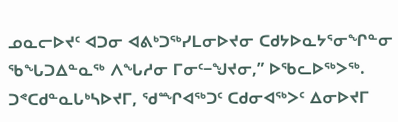ᓄᓇᓕᐅᔪᑦ ᐊᑐᓂ ᐊᕕᒃᑐᖅᓯᒪᓂᐅᔪᓂ ᑕᑯᔭᐅᓇᔭᕐᓂᖏᓐᓂ ᖃᖓᑐᐃᓐᓇᖅ ᐱᖓᓱᓂ ᒥᓂᑦ−ᖑᔪᓂ,” ᐅᖃᓚᐅᖅᐳᖅ.
ᑐᕝᑕᑯᓐᓇᒐᒃᓴᐅᔪᒥ, ᖁᙱᐊᖅᑐᑦ ᑕᑯᓂᐊᖅᐳᑦ ᐃᓂᐅᔪᒥ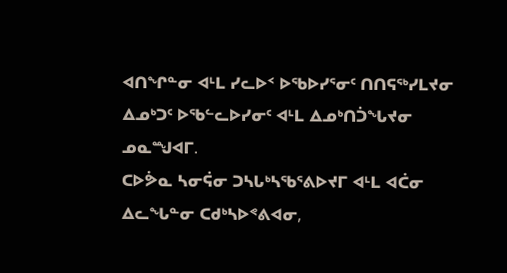ᐊᑎᖏᓐᓂ ᐊᒻᒪ ᓯᓚᐅᑉ ᐅᖃᐅᓯᕐᓂᑦ ᑎᑎᕋᖅᓯᒪᔪᓂ ᐃᓄᒃᑐᑦ ᐅᖃᓪᓚᐅᓯᓂᑦ ᐊᒻᒪ ᐃᓄᒃᑎᑑᖓᔪᓂ ᓄᓇᙳᐊᒥ.
ᑕᐅᕘᓇ ᓴᓂᕌᓂ ᑐᓴᒐᒃᓴᖃᕐᕕᐅᔪᒥ ᐊᒻᒪ ᐊᑖᓂ ᐃᓚᖓᓐᓂ ᑕᑯᒃᓴᐅᕝᕕᐊᓂ,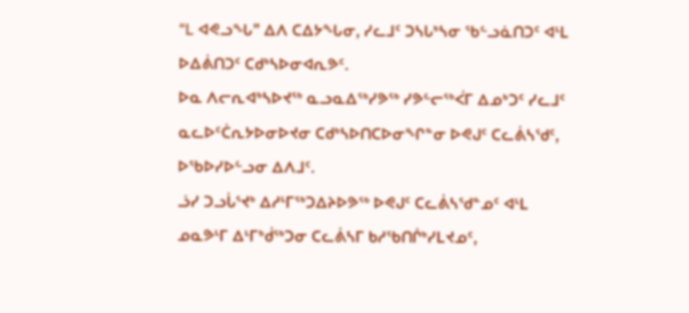“L ᐊᕙᓗᖓ” ᐃᐱ ᑕᐃᔭᖓᓂ, ᓯᓚᒧᑦ ᑐᓴᒐᒃᓴᓂ ᖃᓪᓗᓈᑎᑐᑦ ᐊᒻᒪ ᐅᐃᕖᑎᑐᑦ ᑕᑯᒃᓴᐅᓂᐊᕆᕗᑦ.
ᐅᓇ ᐱᓕᕆᐊᒃᓴᐅᔪᖅ ᓇᓗᓇᐃᖅᓯᕗᖅ ᓯᕗᓪᓕᖅᐹᒥ ᐃᓄᒃᑐᑦ ᓯᓚᒧᑦ ᓇᓚᐅᑦᑖᕆᔭᐅᓂᐅᔪᓂ ᑕᑯᒃᓴᐅᑎᑕᐅᓂᖏᓐᓂ ᐅᕙᒍᑦ ᑕᓚᕖᓴᕐᑯᑦ, ᐅᖃᐅᓯᐅᓪᓗᓂ ᐃᐱᒧᑦ.
ᓘᓯ ᑐᓗᒑᕐᔪᒃ ᐃᓱᒻᒥᖅᑐᐃᔨᐅᕗᖅ ᐅᕙᒍᑦ ᑕᓚᕖᓴᕐᑯᓐᓄᑦ ᐊᒻᒪ ᓄᓇᕗᒻᒥ ᐃᒻᒥᒃᑰᖅᑐᓂ ᑕᓚᕖᓴᒥ ᑲᓱᖃᑎᒌᒃᓯᒪᔪᓄᑦ,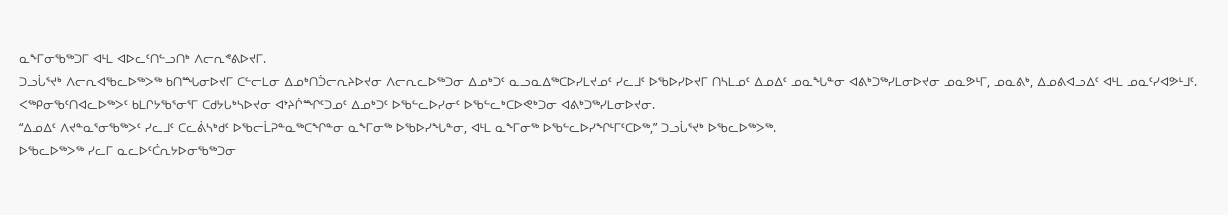ᓇᖕᒥᓂᖃᖅᑐᒥ ᐊᒻᒪ ᐊᐅᓚᑦᑎᓪᓗᑎᒃ ᐱᓕᕆᕝᕕᐅᔪᒥ.
ᑐᓗᒑᕐᔪᒃ ᐱᓕᕆᐊᖃᓚᐅᖅᐳᖅ ᑲᑎᙵᓂᐅᔪᒥ ᑕᓪᓕᒪᓂ ᐃᓄᒃᑎᑑᓕᕆᔨᐅᔪᓂ ᐱᓕᕆᓚᐅᖅᑐᓂ ᐃᓄᒃᑐᑦ ᓇᓗᓇᐃᖅᑕᐅᓯᒪᔪᓄᑦ ᓯᓚᒧᑦ ᐅᖃᐅᓯᐅᔪᒥ ᑎᓴᒪᓄᑦ ᐃᓄᐃᑦ ᓄᓇᖓᓐᓂ ᐊᕕᒃᑐᖅᓯᒪᓂᐅᔪᓂ ᓄᓇᕗᒻᒥ, ᓄᓇᕕᒃ, ᐃᓄᕕᐊᓗᐃᑦ ᐊᒻᒪ ᓄᓇᑦᓯᐊᕗᒻᒧᑦ.
ᐸᖅᑭᓂᖃᑦᑎᐊᓚᐅᖅᐳᑦ ᑲᒪᒋᔭᖃᕐᓂᕐᒥ ᑕᑯᔭᒐᒃᓴᐅᔪᓂ ᐊᔾᔨᒌᙱᑦᑐᓄᑦ ᐃᓄᒃᑐᑦ ᐅᖃᓪᓚᐅᓯᓂᑦ ᐅᖃᓪᓚᒃᑕᐅᕙᒃᑐᓂ ᐊᕕᒃᑐᖅᓯᒪᓂᐅᔪᓂ.
“ᐃᓄᐃᑦ ᐱᔪᓐᓇᕐᓂᖃᖅᐳᑦ ᓯᓚᒧᑦ ᑕᓚᕖᓴᒃᑯᑦ ᐅᖃᓕᒫᕈᓐᓇᖅᑕᖏᓐᓂ ᓇᖕᒥᓂᖅ ᐅᖃᐅᓯᖓᓐᓂ, ᐊᒻᒪ ᓇᖕᒥᓂᖅ ᐅᖃᓪᓚᐅᓯᖏᒻᒥᑦᑕᐅᖅ,” ᑐᓗᒑᕐᔪᒃ ᐅᖃᓚᐅᖅᐳᖅ.
ᐅᖃᓚᐅᖅᐳᖅ ᓯᓚᒥ ᓇᓚᐅᑦᑖᕆᔭᐅᓂᖃᖅᑐᓂ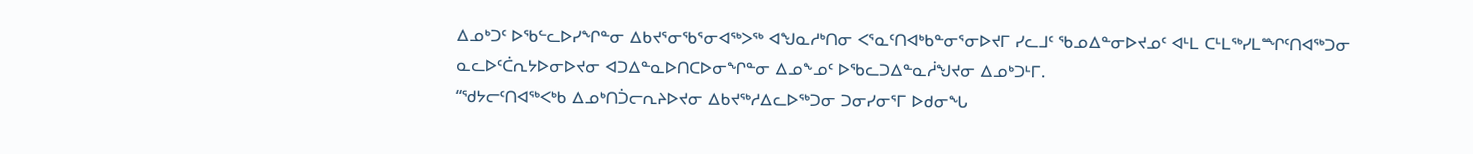ᐃᓄᒃᑐᑦ ᐅᖃᓪᓚᐅᓯᖏᓐᓂ ᐃᑲᔪᕐᓂᖃᕐᓂᐊᖅᐳᖅ ᐊᖑᓇᓱᒃᑎᓂ ᐸᕐᓇᑦᑎᐊᒃᑲᓐᓂᕐᓂᐅᔪᒥ ᓯᓚᒧᑦ ᖃᓄᐃᓐᓂᐅᔪᓄᑦ ᐊᒻᒪ ᑕᒻᒪᖅᓯᒪᙱᑦᑎᐊᖅᑐᓂ ᓇᓚᐅᑦᑖᕆᔭᐅᓂᐅᔪᓂ ᐊᑐᐃᓐᓇᐅᑎᑕᐅᓂᖏᓐᓂ ᐃᓄᖕᓄᑦ ᐅᖃᓚᑐᐃᓐᓇᓲᖑᔪᓂ ᐃᓄᒃᑐᒻᒥ.
“ᖁᔭᓕᑦᑎᐊᖅᐸᒃᑲ ᐃᓄᒃᑎᑑᓕᕆᔨᐅᔪᓂ ᐃᑲᔪᖅᓱᐃᓚᐅᖅᑐᓂ ᑐᓂᓯᓂᕐᒥ ᐅᑯᓂᖓ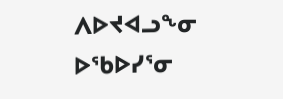ᐱᐅᔪᐊᓗᖕᓂ ᐅᖃᐅᓯᕐᓂ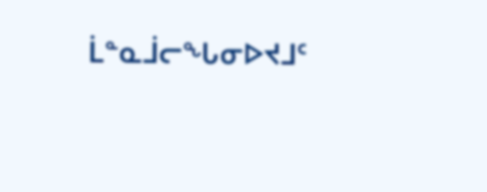ᒫᓐᓇᒨᓕᖓᓂᐅᔪᒧᑦ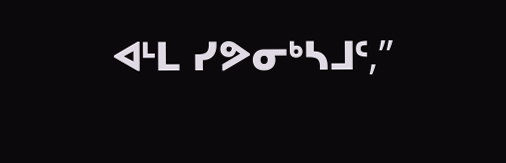ᐊᒻᒪ ᓯᕗᓂᒃᓴᒧᑦ,”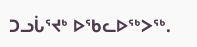ᑐᓗᒑᕐᔪᒃ ᐅᖃᓚᐅᖅᐳᖅ.